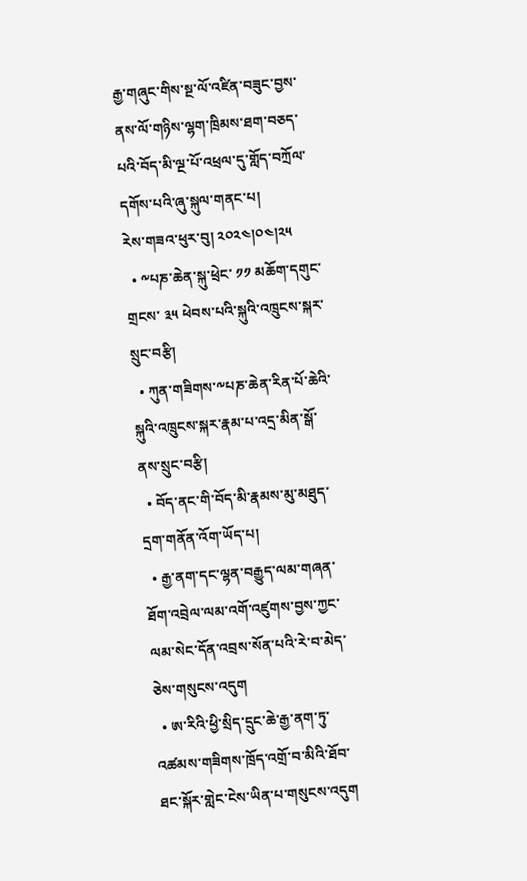རྒྱ་གཞུང་གིས་སྔ་ལོ་འཛིན་བཟུང་བྱས་ནས་ལོ་གཉིས་ལྷག་ཁྲིམས་ཐག་བཅད་པའི་བོད་མི་ལྔ་པོ་འཕྲལ་དུ་གློད་བཀྲོལ་དགོས་པའི་ཞུ་སྐུལ་གནང་པ།
རེས་གཟའ་ཕུར་བུ། ༢༠༢༤།༠༤།༢༥
  • ༸པཎ་ཆེན་སྐུ་ཕྲེང་ ༡༡ མཆོག་དགུང་གྲངས་ ༣༥ ཕེབས་པའི་སྐུའི་འཁྲུངས་སྐར་སྲུང་བརྩི།
  • ཀུན་གཟིགས་༸པཎ་ཆེན་རིན་པོ་ཆེའི་སྐུའི་འཁྲུངས་སྐར་རྣམ་པ་འདྲ་མིན་སྒོ་ནས་སྲུང་བརྩི།
  • བོད་ནང་གི་བོད་མི་རྣམས་མུ་མཐུད་དྲག་གནོན་འོག་ཡོད་པ།
  • རྒྱ་ནག་དང་ལྷན་བརྒྱུད་ལམ་གཞན་ཐོག་འབྲེལ་ལམ་འགོ་འཛུགས་བྱས་ཀྱང་ལམ་སེང་དོན་འབྲས་སོན་པའི་རེ་བ་མེད་ཅེས་གསུངས་འདུག
  • ཨ་རིའི་ཕྱི་སྲིད་དྲུང་ཆེ་རྒྱ་ནག་ཏུ་འཚམས་གཟིགས་ཁྲོད་འགྲོ་བ་མིའི་ཐོབ་ཐང་སྐོར་གླེང་ངེས་ཡིན་པ་གསུངས་འདུག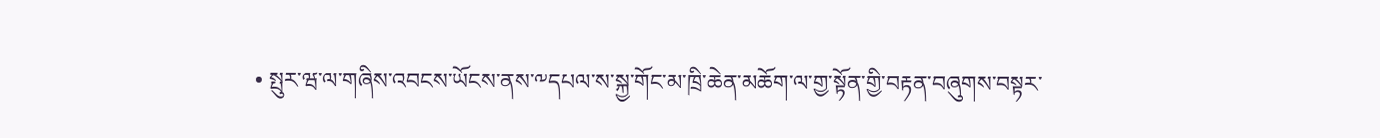• སྤུར་ཝ་ལ་གཞིས་འབངས་ཡོངས་ནས་༸དཔལ་ས་སྐྱ་གོང་མ་ཁྲི་ཆེན་མཆོག་ལ་གྱ་སྟོན་གྱི་བརྟན་བཞུགས་བསྟར་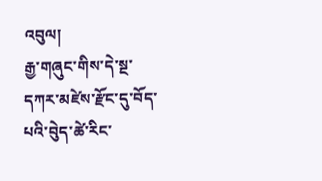འབུལ།
རྒྱ་གཞུང་གིས་དེ་སྔ་དཀར་མཛེས་རྫོང་དུ་བོད་པའི་བེུད་ཚེ་རིང་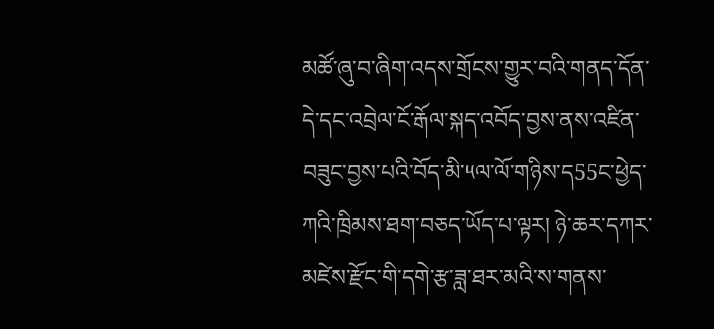མཚོ་ཞུ་བ་ཞིག་འདས་གྲོངས་གྱུར་བའི་གནད་དོན་དེ་དང་འབྲེལ་ངོ་རྒོལ་སྐད་འབོད་བྱས་ནས་འཛིན་བཟུང་བྱས་པའི་བོད་མི་༥ལ་ལོ་གཉིས་ད55ང་ཕྱེད་ཀའི་ཁྲིམས་ཐག་བཅད་ཡོད་པ་ལྟར། ཉེ་ཆར་དཀར་མཛེས་རྫོང་གི་དགེ་རྩ་ཟླ་ཐར་མའི་ས་གནས་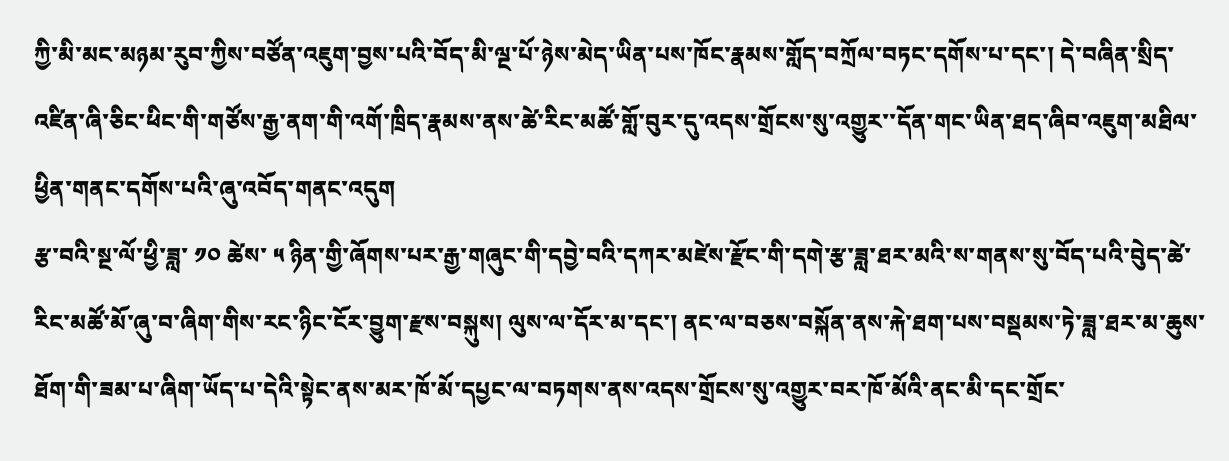ཀྱི་མི་མང་མཉམ་རུབ་ཀྱིས་བཙོན་འཇུག་བྱས་པའི་བོད་མི་ལྔ་པོ་ཉེས་མེད་ཡིན་པས་ཁོང་རྣམས་གློད་བཀྲོལ་བཏང་དགོས་པ་དང་། དེ་བཞིན་སྲིད་འཛིན་ཞི་ཅིང་ཕིང་གི་གཙོས་རྒྱ་ནག་གི་འགོ་ཁྲིད་རྣམས་ནས་ཚེ་རིང་མཚོ་གློ་བུར་དུ་འདས་གྲོངས་སུ་འགྱུར་་དོན་གང་ཡིན་ཐད་ཞིབ་འཇུག་མཐིལ་ཕྱིན་གནང་དགོས་པའི་ཞུ་འབོད་གནང་འདུག
རྩ་བའི་སྔ་ལོ་ཕྱི་ཟླ་ ༡༠ ཚེས་ ༥ ཉིན་གྱི་ཞོགས་པར་རྒྱ་གཞུང་གི་དབྱེ་བའི་དཀར་མཛེས་རྫོང་གི་དགེ་རྩ་ཟླ་ཐར་མའི་ས་གནས་སུ་བོད་པའི་བེུད་ཚེ་རིང་མཚོ་མོ་ཞུ་བ་ཞིག་གིས་རང་ཉིང་ངོར་བྱུག་རྫས་བསྐུས། ལུས་ལ་དོར་མ་དང་། ནང་ལ་བཅས་བསྐོན་ནས་རྐེ་ཐག་པས་བསྡམས་ཏེ་ཟླ་ཐར་མ་ཆུས་ཐོག་གི་ཟམ་པ་ཞིག་ཡོད་པ་དེའི་སྟེང་ནས་མར་ཁོ་མོ་དཔྱང་ལ་བཏགས་ནས་འདས་གྲོངས་སུ་འགྱུར་བར་ཁོ་མོའི་ནང་མི་དང་གྲོང་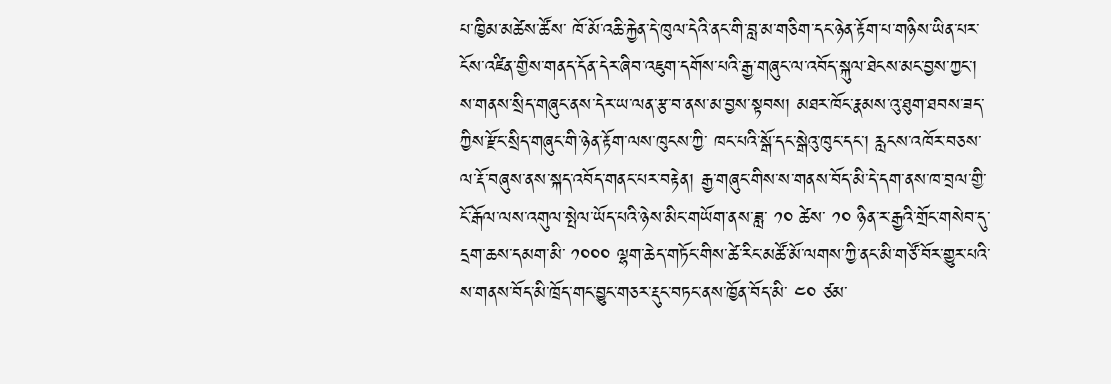པ་ཁྱིམ་མཚེས་ཚོས་ ཁོ་མོ་འཆི་རྐྱེན་དེ་ཁུལ་དེའི་ནང་གི་བླ་མ་གཅིག་དང་ཉེན་རྟོག་པ་གཉིས་ཡིན་པར་ངོས་འཛིན་གྱིས་གནད་དོན་དེར་ཞིབ་འཇུག་དགོས་པའི་རྒྱ་གཞུང་ལ་འབོད་སྐུལ་ཐེངས་མང་བྱས་ཀྱང་། ས་གནས་སྲིད་གཞུང་ནས་དེར་ཡ་ལན་རྩ་བ་ནས་མ་བྱས་སྟབས། མཐར་ཁོང་རྣམས་འུ་ཐུག་ཐབས་ཟད་ཀྱིས་རྫོང་སྲིད་གཞུང་གི་ཉེན་རྟོག་ལས་ཁུངས་ཀྱི་ ཁང་པའི་སྒོ་དང་སྒེའུ་ཁུང་དང་། རླངས་འཁོར་བཅས་ལ་རྡོ་བཞུས་ནས་སྐད་འབོད་གནང་པར་བརྟེན། རྒྱ་གཞུང་གིས་ས་གནས་བོད་མི་དེ་དག་ནས་ཁ་བྲལ་གྱི་ངོ་རྒོལ་ལས་འགུལ་སྤེལ་ཡོད་པའི་ཉེས་མིང་གཡོག་ནས་ཟླ་ ༡༠ ཚེས་ ༡༠ ཉིན་ར་རྒྱའི་གྲོང་གསེབ་དུ་དྲག་ཆས་དམག་མི་ ༡༠༠༠ ལྷག་ཆེད་གཏོང་གིས་ཚེ་རིང་མཚོ་མོ་ལགས་ཀྱི་ནང་མི་གཙོ་བོར་གྱུར་པའི་ས་གནས་བོད་མི་ཁྲོད་གང་བྱུང་གཅར་རྡུང་བཏང་ནས་ཁྱོན་བོད་མི་ ༤༠ ཙམ་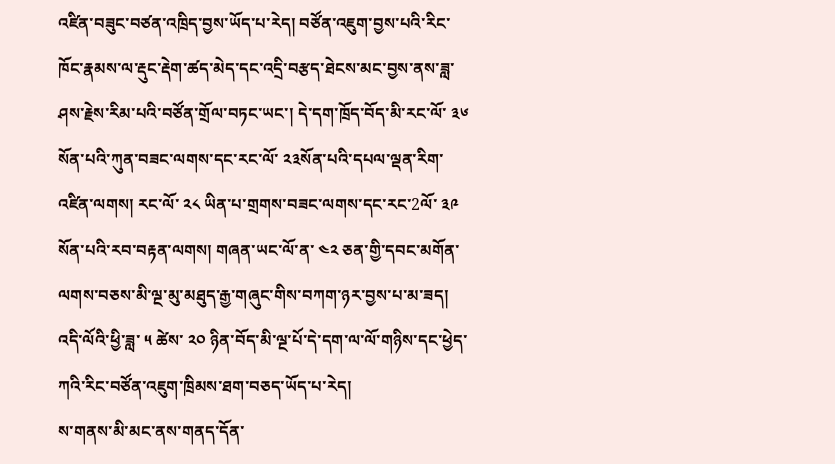འཛིན་བཟུང་བཙན་འཁྲིད་བྱས་ཡོད་པ་རེད། བཙོན་འཇུག་བྱས་པའི་རིང་ཁོང་རྣམས་ལ་རྡུང་རྡེག་ཚད་མེད་དང་འདྲི་བརྩད་ཐེངས་མང་བྱས་ནས་ཟླ་ཤས་རྗེས་རིམ་པའི་བཙོན་གྲོལ་བཏང་ཡང་། དེ་དག་ཁྲོད་བོད་མི་རང་ལོ་ ༣༦ སོན་པའི་ཀུན་བཟང་ལགས་དང་རང་ལོ་ ༢༣སོན་པའི་དཔལ་ལྡན་རིག་འཛིན་ལགས། རང་ལོ་ ༢༨ ཡིན་པ་གྲགས་བཟང་ལགས་དང་རང་2ལོ་ ༣༩ སོན་པའི་རབ་བརྟན་ལགས། གཞན་ཡང་ལོ་ན་ ༤༢ ཅན་གྱི་དབང་མགོན་ལགས་བཅས་མི་ལྔ་མུ་མཐུད་རྒྱ་གཞུང་གིས་བཀག་ཉར་བྱས་པ་མ་ཟད། འདི་ལོའི་ཕྱི་ཟླ་ ༥ ཚེས་ ༢༠ ཉིན་བོད་མི་ལྔ་པོ་དེ་དག་ལ་ལོ་གཉིས་དང་ཕྱེད་ཀའི་རིང་བཙོན་འཇུག་ཁྲིམས་ཐག་བཅད་ཡོད་པ་རེད།
ས་གནས་མི་མང་ནས་གནད་དོན་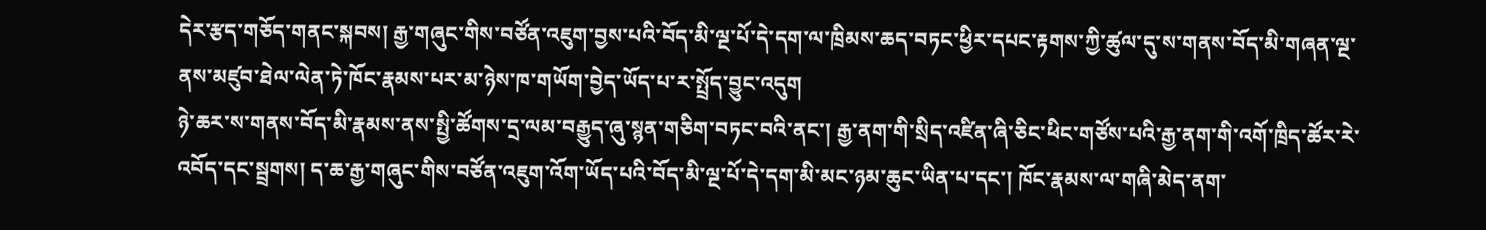དེར་རྩད་གཅོད་གནང་སྐབས། རྒྱ་གཞུང་གིས་བཙོན་འཇུག་བྱས་པའི་བོད་མི་ལྔ་པོ་དེ་དག་ལ་ཁྲིམས་ཆད་བཏང་ཕྱིར་དཔང་རྟགས་ཀྱི་ཚུལ་དུ་ས་གནས་བོད་མི་གཞན་ལྔ་ནས་མཛུབ་ཐེལ་ལེན་ཏེ་ཁོང་རྣམས་པར་མ་ཉེས་ཁ་གཡོག་བྱེད་ཡོད་པ་ར་སྤྲོད་བྱུང་འདུག
ཉེ་ཆར་ས་གནས་བོད་མི་རྣམས་ནས་སྤྱི་ཚོགས་དྲ་ལམ་བརྒྱུད་ཞུ་སྙན་གཅིག་བཏང་བའི་ནང་། རྒྱ་ནག་གི་སྲིད་འཛིན་ཞི་ཅིང་ཕིང་གཙོས་པའི་རྒྱ་ནག་གི་འགོ་ཁྲིད་ཚོར་རེ་འབོད་དང་སྦྲགས། ད་ཆ་རྒྱ་གཞུང་གིས་བཙོན་འཇུག་འོག་ཡོད་པའི་བོད་མི་ལྔ་པོ་དེ་དག་མི་མང་ཉམ་ཆུང་ཡིན་པ་དང་། ཁོང་རྣམས་ལ་གཞི་མེད་ནག་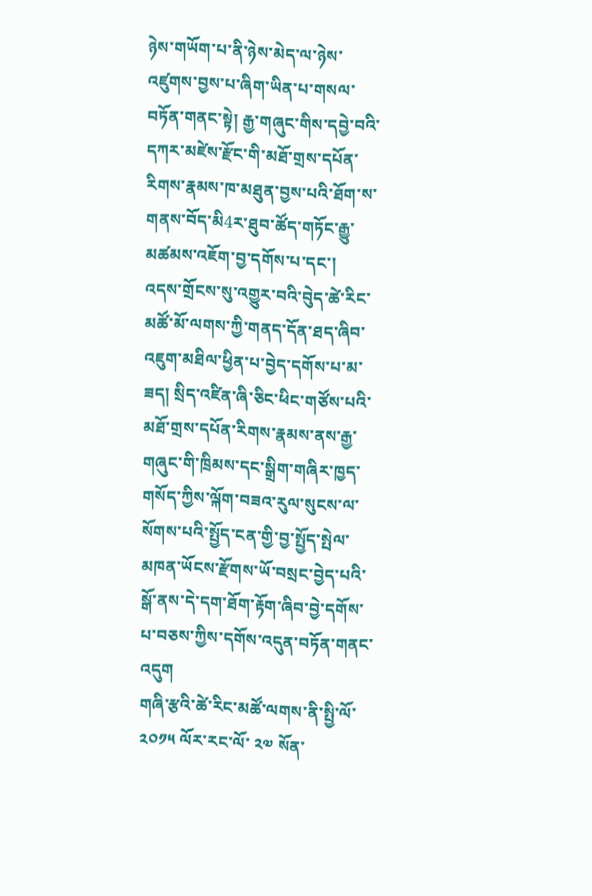ཉེས་གཡོག་པ་ནི་ཉེས་མེད་ལ་ཉེས་འཛུགས་བྱས་པ་ཞིག་ཡིན་པ་གསལ་བཏོན་གནང་སྟེ། རྒྱ་གཞུང་གིས་དབྱེ་བའི་དཀར་མཛེས་རྫོང་གི་མཐོ་གྲས་དཔོན་རིགས་རྣམས་ཁ་མཐུན་བྱས་པའི་ཐོག་ས་གནས་བོད་མི4ར་ཐུབ་ཚོད་གཏོང་རྒྱུ་མཚམས་འཇོག་བྱ་དགོས་པ་དང་།   འདས་གྲོངས་སུ་འགྱུར་བའི་བེུད་ཚེ་རིང་མཚོ་མོ་ལགས་ཀྱི་གནད་དོན་ཐད་ཞིབ་འཇུག་མཐིལ་ཕྱིན་པ་བྱེད་དགོས་པ་མ་ཟད། སྲིད་འཛིན་ཞི་ཅིང་ཕིང་གཙོས་པའི་མཐོ་གྲས་དཔོན་རིགས་རྣམས་ནས་རྒྱ་གཞུང་གི་ཁྲིམས་དང་སྒྲིག་གཞིར་ཁྱད་གསོད་ཀྱིས་ལྐོག་བཟའ་རུལ་སུངས་ལ་སོགས་པའི་སྤྱོད་ངན་གྱི་བྱ་སྤྱོད་སྤེལ་མཁན་ཡོངས་རྫོགས་ཡོ་བསྲང་བྱེད་པའི་སྒོ་ནས་དེ་དག་ཐོག་རྟོག་ཞིབ་བྱེ་དགོས་པ་བཅས་ཀྱིས་དགོས་འདུན་བཏོན་གནང་འདུག
གཞི་རྩའི་ཚེ་རིང་མཚོ་ལགས་ནི་སྤྱི་ལོ་ ༢༠༡༥ ལོར་རང་ལོ་ ༢༧ སོན་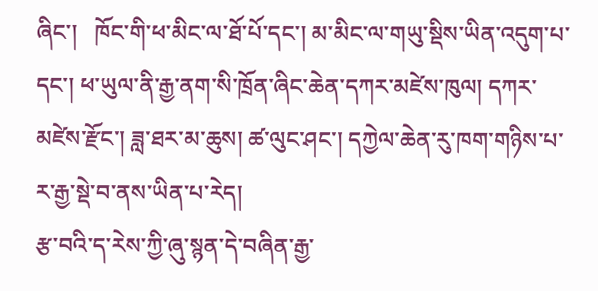ཞིང་།   ཁོང་གི་ཕ་མིང་ལ་ཐོ་པོ་དང་། མ་མིང་ལ་གཡུ་སྡིས་ཡིན་འདུག་པ་དང་། ཕ་ཡུལ་ནི་རྒྱ་ནག་སི་ཁྲོན་ཞིང་ཆེན་དཀར་མཛེས་ཁུལ། དཀར་མཛེས་རྫོང་། ཟླ་ཐར་མ་ཆུས། ཚ་ལུང་ཤང་། དཀྱེལ་ཆེན་རུ་ཁག་གཉིས་པ་ར་རྒྱ་སྡེ་བ་ནས་ཡིན་པ་རེད།
རྩ་བའི་ད་རེས་ཀྱི་ཞུ་སྙན་དེ་བཞིན་རྒྱ་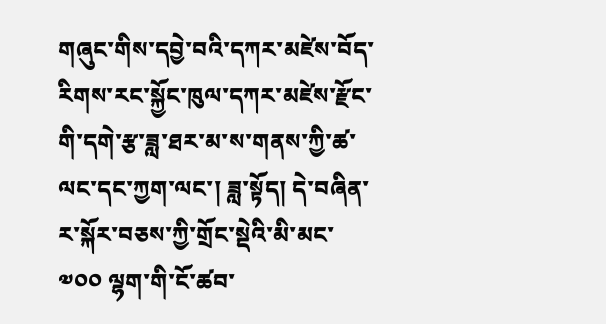གཞུང་གིས་དབྱེ་བའི་དཀར་མཛེས་བོད་རིགས་རང་སྐྱོང་ཁུལ་དཀར་མཛེས་རྫོང་གི་དགེ་རྩ་ཟླ་ཐར་མ་ས་གནས་ཀྱི་ཚ་ལང་དང་ཀྱག་ལང་། ཟླ་སྟོད། དེ་བཞིན་ར་སྐོར་བཅས་ཀྱི་གྲོང་སྡེའི་མི་མང་ ༧༠༠ ལྷག་གི་ངོ་ཚབ་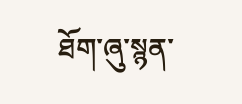ཐོག་ཞུ་སྙན་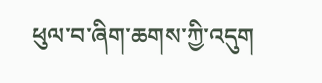ཕུལ་བ་ཞིག་ཆགས་ཀྱི་འདུག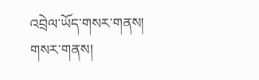འབྲེལ་ཡོད་གསར་གནས།
གསར་གནས།